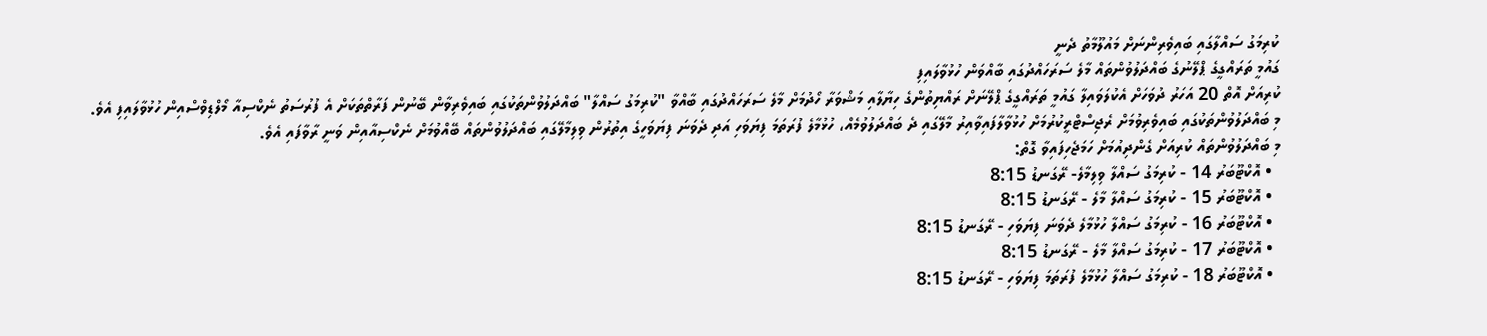ކުރިމަގު ސައްލާގައި ބައިވެރިންނަށް މައުލޫމާތު ދެނީ
ގައުމީ ތަރައްގީގެ ޕްލޭނުގެ ބައްދަލުވުންތައް މާލެ ސަރަހައްދުގައި ބާއްވަން ހުޅުވާލައިފި
ކުރިއަށް އޮތް 20 އަހަރު ދުވަހަށް އެކުލަވައިލާ ގައުމީ ތަރައްގީގެ ޕްލޭނަށް ރައްޔިތުންގެ ހިޔާލާއި މަޝްވަރާ ހޯދުމަށް މާލެ ސަރަހައްދުގައި ބާއްވާ "ކުރިމަގު ސައްލާ" ބައްދަލުވުންތަކުގައި ބައިވެރިވާން ބޭނުން ފަރާތްތަކަށް އެ ފުރުސަތު ނެކްސިއާ މޯލްޑިވްސްއިން ހުޅުވާލައިފި އެވެ.
މި ބައްދަލުވުންތަކުގައި ބައިވެރިވުމަށް ރެޖިސްޓްރީކުރުމަށް ހުޅުވާލާފައިވާއިރު މާލޭގައި ދެ ބައްދަލުވުމެއް، ހުޅުމާލެ ފުރަތަމަ ފިޔަވަހި އަދި ދެވަނަ ފިޔަވަހީގެ އިތުރުން ވިލިމާލޭގައި ބައްދަލުވުންތައް ބޭއްވުމަށް ނެކްސިއާއިން ވަނީ ރާވާފައި އެވެ.
މި ބައްދަލުވުންތައް ކުރިއަށް ގެންދިއުމަށް ހަމަޖެހިފައިވާ ގޮތް:
  • އޮކްޓޫބަރު 14 - ކުރިމަގު ސައްލާ ވިލިމާލެ- ރޭގަނޑު 8:15
  • އޮކްޓޫބަރު 15 - ކުރިމަގު ސައްލާ މާލެ - ރޭގަނޑު 8:15
  • އޮކްޓޫބަރު 16 - ކުރިމަގު ސައްލާ ހުޅުމާލެ ދެވަނަ ފިޔަވަހި - ރޭގަނޑު 8:15
  • އޮކްޓޫބަރު 17 - ކުރިމަގު ސައްލާ މާލެ - ރޭގަނޑު 8:15
  • އޮކްޓޫބަރު 18 - ކުރިމަގު ސައްލާ ހުޅުމާލެ ފުރަތަމަ ފިޔަވަހި - ރޭގަނޑު 8:15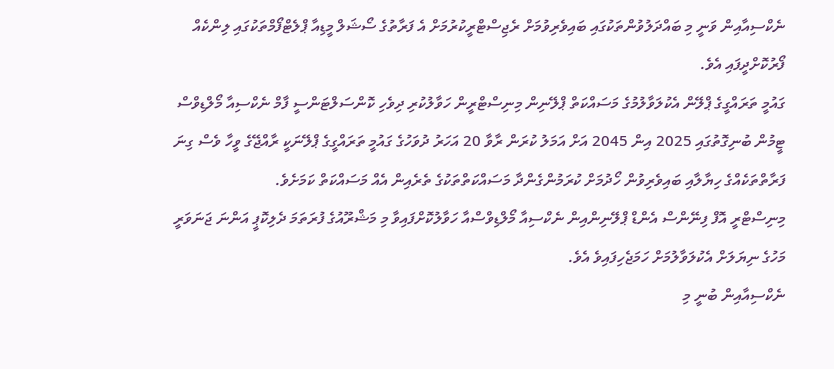ނެކްސިއާއިން ވަނީ މި ބައްދަލުވުންތަކުގައި ބައިވެރިވުމަށް ރެޖިސްޓްރީކުރުމަށް އެ ފަރާތުގެ ސޯޝަލް މީޑިއާ ޕްލެޓްފޯމްތަކުގައި ލިންކެއް ފޯރުކޮށްދީފައި އެވެ.
ގައުމީ ތަރައްގީގެ ޕްލޭން އެކުލަވާލުމުގެ މަސައްކަތް ޕްލޭނިން މިނިސްޓްރީން ހަވާލުކުރި ދިވެހި ކޮންސަލްޓަންސީ ފާމް ނެކްސިއާ މޯލްޑިވްސް ޓީމުން ބުނިގޮތުގައި 2025 އިން 2045 އަށް އަމަލު ކުރަން ރާވާ 20 އަހަރު ދުވަހުގެ ގައުމީ ތަރައްގީގެ ޕްލޭނަކީ ރާއްޖޭގެ ވީހާ ވެސް ގިނަ ފަރާތްތަކެއްގެ ހިޔާލާއި ބައިވެރިވުން ހޯދުމަށް ކުރަމުންގެންދާ މަސައްކަތްތަކުގެ ތެރެއިން އެއް މަސައްކަތް ކަމަށެވެ.
މިނިސްޓްރީ އޮފް ފިނޭންސް އެންޑް ޕްލޭނިންއިން ނެކްސިއާ މޯލްޑިވްސްއާ ހަވާލުކޮށްފައިވާ މި މަޝްރޫއުގެ ފުރަތަމަ ދެލިކޮޕީ އަންނަ ޖަނަވަރީ މަހުގެ ނިޔަލަށް އެކުލަވާލުމަށް ހަމަޖެހިފައިވެ އެވެ.
ނެކްސިއާއިން ބުނީ މި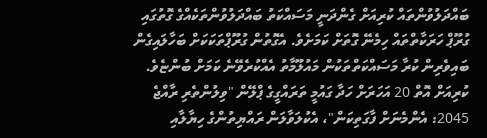ބައްދަލުވުންތައް ކުރިއަށް ގެންދަނީ މަސައްކަތު ބައްދަލުވުންތަކެއްގެ ގޮތުގައި ގުރޫޕް ހަރަކާތްތައް ހިމެނޭ ގޮތަށް ކަމަށެވެ. އެގޮތުން ގުރޫޕްތަކަކަށް ބަހާލައިގެން ބައިވެރިން ކުރާ މަސައްކަތްތަކުން މައުލޫމާތު އެއްކުރެވޭނެ ކަމަށް ބުންޏެވެ.
ކުރިއަށް އޮތް 20 އަހަރަށް ހަދާ ގައުމީ ތަރައްގީގެ ޕްލޭން "ވިލުންތެރި ރާއްޖެ 2045: އެންމެނަށް ފާގަތިކަން"، އެކުލަވާލަން ރައްޔިތުންގެ ހިޔާލާއި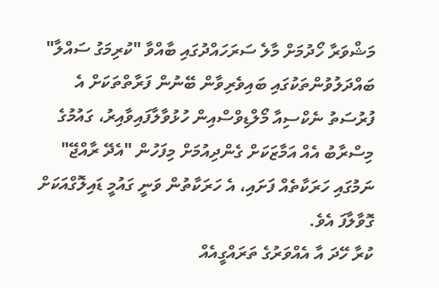މަޝްވަރާ ހޯދުމަށް މާލެ ސަރަހައްދުގައި ބާއްވާ "ކުރިމަގު ސައްލާ" ބައްދަލުވުންތަކުގައި ބައިވެރިވާން ބޭނުން ފަރާތްތަކަށް އެ ފުރުސަތު ނެކްސިއާ މޯލްޑިވްސްއިން ހުޅުވާލާފައިވާއިރު، ގައުމުގެ މިސްރާބު އެއް އަމާޒަކަށް ގެންދިއުމަށް މިފަހުން "އެދޭ ރާއްޖޭ" ނަމުގައި ހަރަކާތެއް ފަށައި، އެ ހަރަކާތުން ވަނީ ގައުމީ ޑައިލޮގްއަކަށް ގޮވާލާފަ އެވެ.
ކުރާ ހޭދަ އާ އެއްވަރުގެ ތަރައްގީއެއް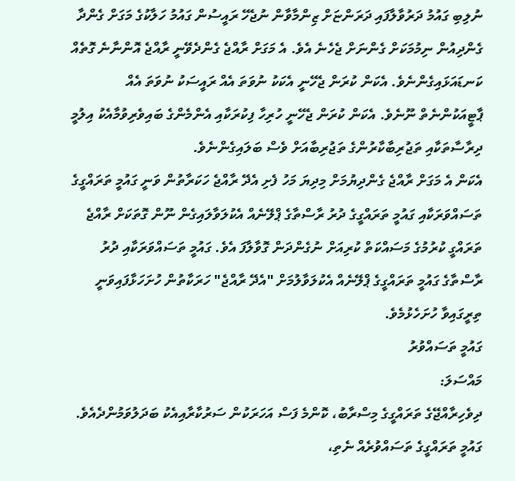ނުލިބި ގައުމު ދަރުވާލާފައި ދަރަންޏަށް ޒިންމާވާން ނުޖެހޭ ރައީސުން ގައުމު ހަލާކުގެ މަގަށް ގެންދާ ގެންދިއުން ނިމުމަކަށް ގެންނަށް ޖެހެނެ އެވެ. އެ މަގަށް ރާއްޖެ ގެންދެވޭނީ ރާއްޖެ އޮންނާނެ ގޮތެއް ކަނޑައަޅައިގެންނެވެ. އެކަން ކުރަން ޖެހޭނީ އެކަކު ނުވަތަ އެއް ރައީސަކު ނުވަތަ އެއް ޕާޓީއަކުންނެތް ނޫނެވެ. އެކަން ކުރަން ޖެހޭނީ ހުރިހާ ފިކުރަކާއި އެންމެންގެ ބައިވެރިވުމާއެކު އިލުމީ ދިރާސާތަކާއި ތަޖުރިބާކާރުންގެ ތަޖުރިބާއަށް ވެސް ބަލައިގެންނެވެ.
އެކަން އެ މަގަށް ރާއްޖެ ގެންދިޔުމަށް މިދިޔަ މަހު ފެށި އެދޭ ރާއްޖެ ހަކަރާތުން ވަނީ ގައުމީ ތަރައްގީގެ ތަސައްވަރަކާއި ގައުމީ ތަރައްގީގެ ދުރު ރާސްތާގެ ޕްލޭނެއް އެކުލަވާލައިގެން ނޫން ގޮތަކަށް ރާއްޖެ ތަރައްގީ ކުރުމުގެ މަސައްކަތް ކުރިއަށް ނުގެންދަން ގޮވާލާފަ އެވެ. ގައުމީ ތަސައްވަރަކާއި ދުރު ރާސްތާގެ ގައުމީ ތަރައްގީގެ ޕްލޭނެއް އެކުލަވާލުމަށް "އެދޭ ރާއްޖެ" ހަރަކާތުން ހުށަހަޅާފައިވަނީ ތިރީގައިވާ ހުށަހެޅުމެވެ.
ގައުމީ ތަސައްވުރު
މައްސަލަ:
ދިވެހިރާއްޖޭގެ ތަރައްގީގެ މިސްރާބު، ކޮންމެ ފަސް އަހަރަކުން ސަރުކާރާއިއެކު ބަދަލުވަމުންދެއެވެ. ގައުމީ ތަރައްގީގެ ތަސައްވުރެއް ނެތި،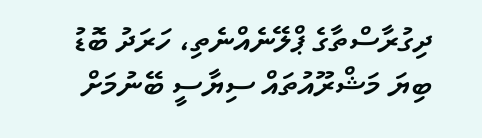ދިގުރާސްތާގެ ޕްލޭނެއްނެތި، ހަރަދު ބޮޑު ބިޔަ މަޝްރޫއުތައް ސިޔާސީ ބޭނުމަށް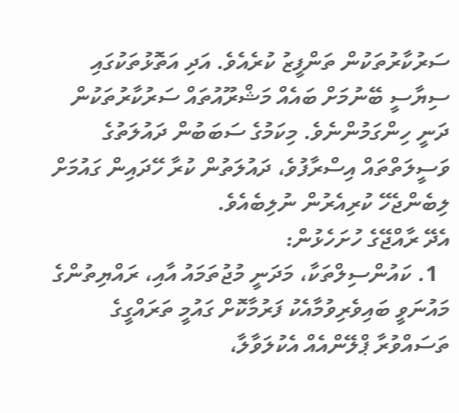ސަރުކާރުތަކުން ތަންފީޒު ކުރެއެވެ. އަދި އަތޮޅުތަކުގައި ސިޔާސީ ބޭނުމަށް ބައެއް މަޝްރޫއުތައް ސަރުކާރުތަކުން ދަނީ ހިންގަމުންނެވެ. މިކަމުގެ ސަބަބުން ދައުލަތުގެ ވަސީލަތްތައް އިސްރާފުވެ، ދައުލަތުން ކުރާ ހޭދައިން ގައުމަށް ލިބެންޖެހޭ ކުރިއެރުން ނުލިބެއެވެ.
އެދޭ ރާއްޖޭގެ ހުށަހެޅުން:
  1. ކައުންސިލްތަކާ، މަދަނީ މުޖުތަމައު އާއި، ރައްޔިތުންގެ މައުނަވީ ބައިވެރިވުމާއެކު ފަރުމާކޮށް ގައުމީ ތަރައްގީގެ ތަސައްވުރާ ޕްލޭންއެއް އެކުލަވާލާ،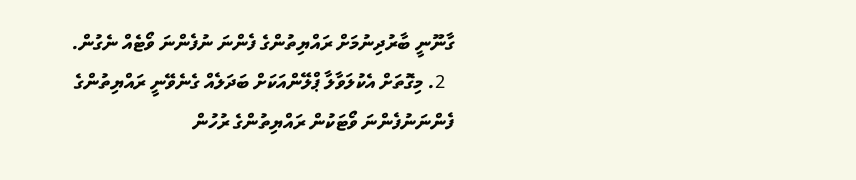ގާނޫނީ ބާރުދިނުމަށް ރައްޔިތުންގެ ފެންނަ ނުފެންނަ ވޯޓެއް ނެގުން.
  2. މިގޮތަށް އެކުލަވާލާ ޕްލޭންއަކަށް ބަދަލެއް ގެނެވޭނީ ރައްޔިތުންގެ ފެންނަނުފެންނަ ވޯޓަކުން ރައްޔިތުންގެ ރުހުން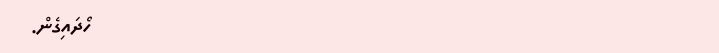ހޯދައިގެން.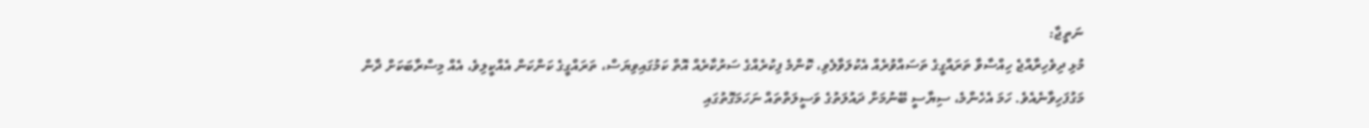ނަތީޖާ:
މުޅި ދިވެހިރާއްޖެ ހިއްސާވާ ތަރައްގީގެ ތަސައްވުރެއް އެކުލަވާލެވި، ކޮންމެ ފިކުރެއްގެ ސަރުކާރެއް އޮތް ކަމުގައިވިޔަސް، ތަރައްގީގެ ކަންކަން އެއްކީލިވެ، އެއް މިސްރާބަކަށް ދާން މަގުފަހިވާނެއެވެ. ހަމަ އެހެންމެ، ސިޔާސީ ބޭނުމަށް ދައުލަތުގެ ވަސީލަތްތައް ނަހަމަގޮތުގައި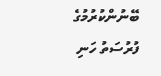ބޭނުންކުރުމުގެ ފުރުސަތު ހަނި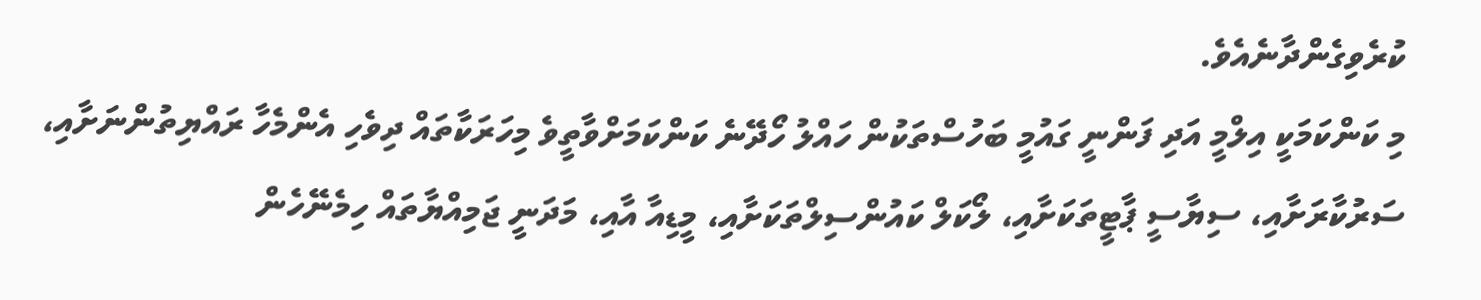ކުރެވިގެންދާނެއެވެ.
މި ކަންކަމަކީ އިލްމީ އަދި ފަންނީ ގައުމީ ބަހުސްތަކުން ހައްލު ހޯދޭނެ ކަންކަމަށްވާތީވެ މިހަރަކާތައް ދިވެހި އެންމެހާ ރައްޔިތުންނަށާއި، ސަރުކާރަށާއި، ސިޔާސީ ޕާޓީތަކަށާއި، ލޯކަލް ކައުންސިލްތަކަށާއި، މީޑިއާ އާއި، މަދަނީ ޖަމިއްޔާތައް ހިމެނޭހެން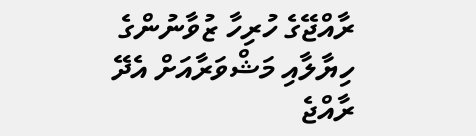ރާއްޖޭގެ ހުރިހާ ޒުވާނުންގެ ހިޔާލާއި މަޝްވަރާއަށް އެދޭ ރާއްޖެ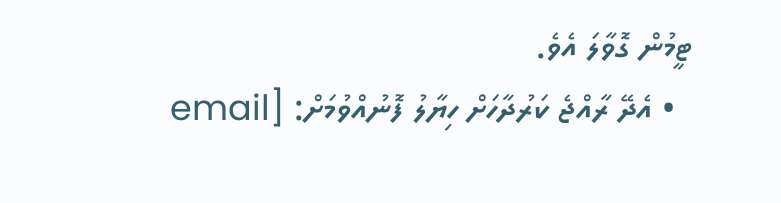ޓީމުން ގޮވާލަ އެވެ.
  • އެދޭ ރާއްޖެ ކަރުދާހަށް ހިޔާލު ފޮނުއްވުމަށް: [email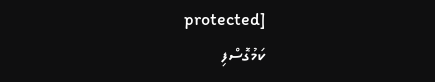protected]
ކަމުގޮސްފި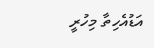އަޑުއެހިތާ މިހުރީ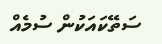ސަތޭކައަކުން ސުމެއް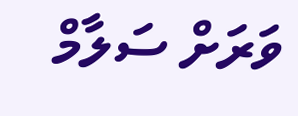ވަރަށް ސަލާމް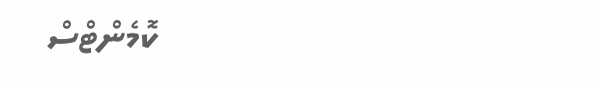ކޮމެންޓްސް